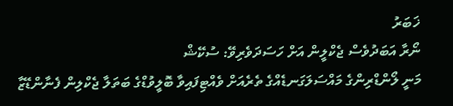ޚަބަރު
ނޯރާ އަބަދުވެސް ޖެކްލީން އަށް ހަސަދަވެރިވޭ: ސުކޭޝް
މަނީ ލޯންޑްރިންގެ މައްސަލަގަނޑެއްގެ ތެރެއަށް ވެއްޓިފައިވާ ބޮލީވުޑްގެ ބަތަލާ ޖެކްލިން ފެނާންޑޭޒާ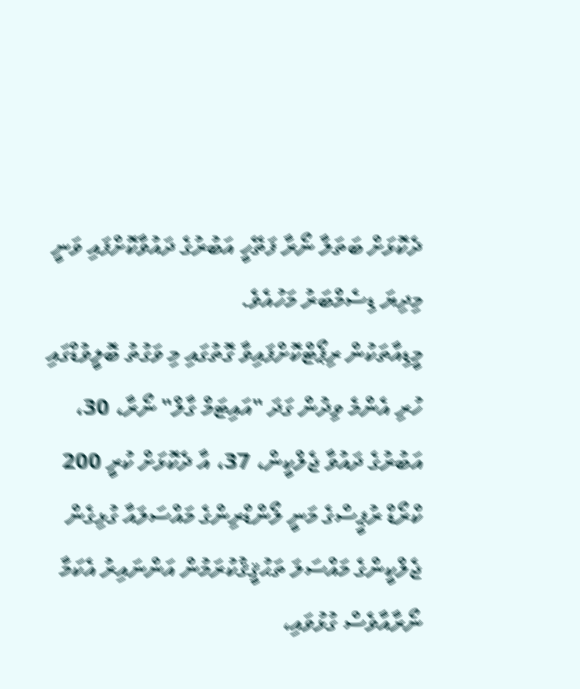ދެކޮޅަށް ބަތަލާ ނޯރާ ފަތޭހީ އަބުރުގެ ދައުވާކޮށްފައި ވަނީ މިދިޔަ ޑިސެމްބަރު މަހުއެވެ.
މީޑިއާތަކުން ރިޕޯޓްކޮށްފައިވާ ގޮތުގައި މި ވަގުތު ބޮލީވުޑްގައި ހުރި އެންމެ ވިދުން ގަދަ "އައިޓަމް ގާލް" ނޯރާ، 30، އަބުރުގެ ދައުވާ ޖެލްކީން، 37، އާ ދެކޮޅަށް ކުރީ 200 ކްރޯޑް ރުޕީސްގެ މަނީ ލޯންޑްރިންގެ މައްސަލައާ ގުޅިގެން ޖެލްކީންގެ މައްސަލަ ތަޙުޤީޤުކުރަމުން އަންނައިރު އެކަމާ ނޯރާއާވެސް ގުޅުވައި،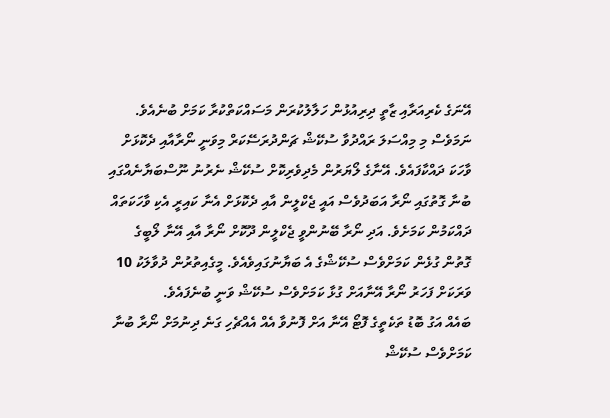އޭނަގެ ކެރިއަރާއި ޒާތީ ދިރިއުޅުން ހަލާލުކުރަން މަސައްކަތްކުރާ ކަމަށް ބުނެއެވެ.
ނަމަވެސް މި މިއްސަލަ ރައްދުވާ ސުކޭޝް ޗަންދުރަސޭކަރް މިވަނީ ނޯރާއާއި ދެކޮޅަށް ވާހަކަ ދައްކާފައެވެ. އޭނާގެ ލޯޔަރުން މެދިވެރިކޮށް ސުކޭޝް ނެރުނު ނޫސްބަޔާނެއްގައި ބުނާ ގޮތުގައި ނޯރާ އަބަދުވެސް އައީ ޖެކްލީން އާއި ދެކޮޅަށް އެނާ ކައިރީ އެކި ވާހަކަތައް ދައްކަމުން ކަމަށެވެ. އަދި ނޯރާ ބޭނުންވީ ޖެކްލީން ދޫކޮށް ނޯރާ އާއި އޭނާ ލޯބީގެ ގޮތުން ގުޅެން ކަމަށްވެސް ސުކޭޝްގެ އެ ބަޔާނުގައިވެއެވެ. މީގެއިތުރުން ދުވާލަކު 10 ވަރަކަށް ފަހަރު ނޯރާ އޭނާއަށް ގުޅާ ކަމަށްވެސް ސުކޭޝް ވަނީ ބުނެފައެވެ.
ބައެއް އަގު ބޮޑު ތަކެތީގެ ފޮޓޯ އޭނާ އަށް ފޮނުވާ އެއް އެއްޗެހި ގަނެ ދިނުމަށް ނޯރާ ބުނާ ކަމަށްވެސް ސުކޭޝް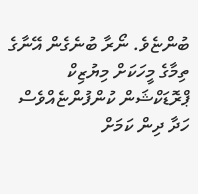ބުންޏެވެ. ނޯރާ ބުނެގެން އޭނާގެ ތިމާގެ މީހަކަށް މިޔުޒިކް ޕްރޮޑަކްޝަން ކުންފުންޏެއްވެސް ހަދާ ދިން ކަމަށް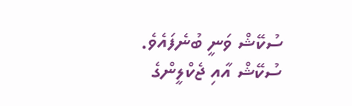ސުކޭޝް ވަނީ ބުނެފައެވެ.
ސުކޭޝް އާއި ޖެކްލީންގެ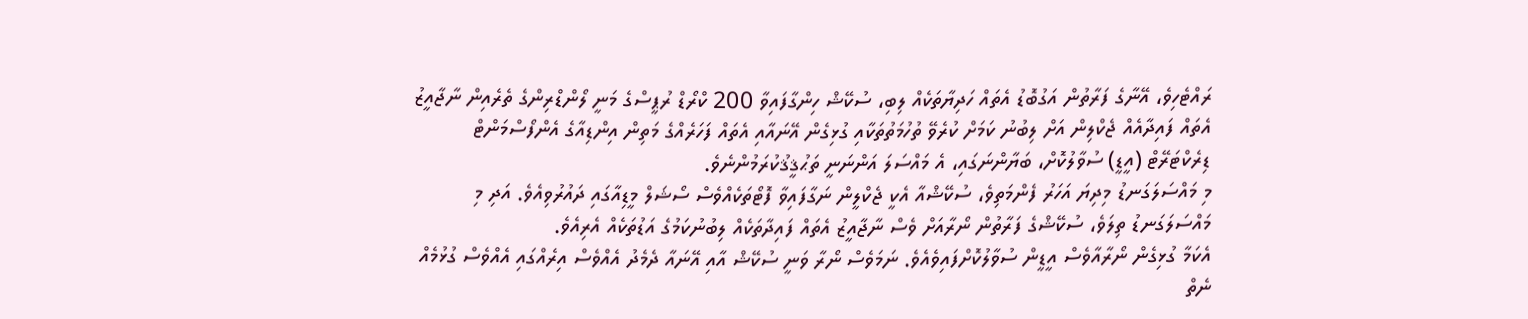ރައްޓެހިވެ، އޭނާގެ ފަރާތުން އަގުބޮޑު އެތައް ހަދިޔާތަކެއް ލިބި، ސުކޭޝް ހިންގާފައިވާ 200 ކްރޯޑް ރުޕީސްގެ މަނީ ލޯންޑްރިންގެ ތެރެއިން ނާޖާއީޒު އެތައް ފައިދާއެއް ޖެކްލިން އަށް ލިބުނު ކަމަށް ކުރެވޭ ތުހުމަތުތަކާއި ގުޅިގެން އޭނައާއި އެތައް ފަހަރެއްގެ މަތިން އިންޑިއާގެ އެންފޯސްމަންޓް ޑިރެކްޓަރޭޓް (އީޑީ) ސުވާލުކޮށް، ބަޔާންނަގައި، އެ މައްސަލަ އަންނަނީ ތަޙުޤީޤުކުރަމުންނެވެ.
މި މައްސަލަގަނޑު މިދިޔަ އަހަރު ފެންމަތިވެ، ސުކޭޝްއާ އެކީ ޖެކްލީން ނަގާފައިވާ ފޮޓޯތަކެއްވެސް ސޯޝަލް މީޑިއާގައި ދައުރުވިއެވެ. އަދި މި މައްސަލަގަނޑު ތިލަވެ، ސުކޭޝްގެ ފަރާތުން ނޯރާއަށް ވެސް ނާޖާއީޒު އެތައް ފައިދާތަކެއް ލިބުނުކަމުގެ އަޑުތަކެއް އެރިއެވެ.
އެކަމާ ގުޅިގެން ނޯރާއާވެސް އީޑީން ސުވާލުކޮށްފައިވެއެވެ. ނަމަވެސް ނޯރާ ވަނީ ސުކޭޝް އާއި އޭނައާ ދެމެދު އެއްވެސް އިރެއްގައި އެއްވެސް ގުޅުމެއް ނެތް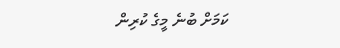ކަމަށް ބުނެ މީގެ ކުރިން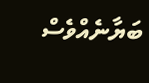ބަޔާނެއްވެސް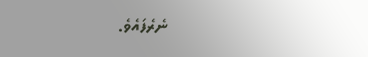ނެރެފައެވެ.